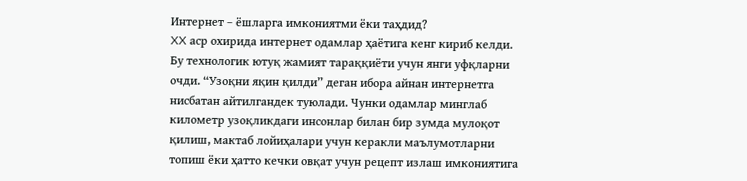Интернет – ёшларга имкониятми ёки таҳдид?
XX аср охирида интернет одамлар ҳаётига кенг кириб келди. Бу технологик ютуқ жамият тараққиёти учун янги уфқларни очди. “Узоқни яқин қилди” деган ибора айнан интернетга нисбатан айтилгандек туюлади. Чунки одамлар минглаб километр узоқликдаги инсонлар билан бир зумда мулоқот қилиш, мактаб лойиҳалари учун керакли маълумотларни топиш ёки ҳатто кечки овқат учун рецепт излаш имкониятига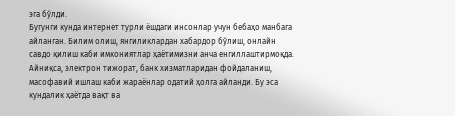эга бўлди.
Бугунги кунда интернет турли ёшдаги инсонлар учун бебаҳо манбага айланган. Билим олиш, янгиликлардан хабардор бўлиш, онлайн савдо қилиш каби имкониятлар ҳаётимизни анча енгиллаштирмоқда. Айниқса, электрон тижорат, банк хизматларидан фойдаланиш, масофавий ишлаш каби жараёнлар одатий ҳолга айланди. Бу эса кундалик ҳаётда вақт ва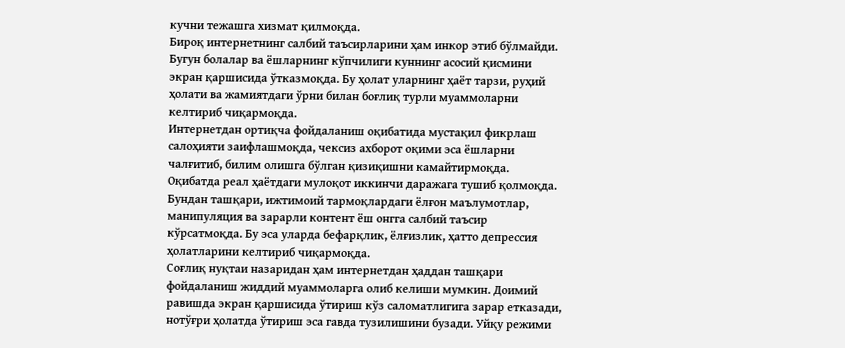кучни тежашга хизмат қилмоқда.
Бироқ интернетнинг салбий таъсирларини ҳам инкор этиб бўлмайди. Бугун болалар ва ёшларнинг кўпчилиги куннинг асосий қисмини экран қаршисида ўтказмоқда. Бу ҳолат уларнинг ҳаёт тарзи, руҳий ҳолати ва жамиятдаги ўрни билан боғлиқ турли муаммоларни келтириб чиқармоқда.
Интернетдан ортиқча фойдаланиш оқибатида мустақил фикрлаш салоҳияти заифлашмоқда, чексиз ахборот оқими эса ёшларни чалғитиб, билим олишга бўлган қизиқишни камайтирмоқда. Оқибатда реал ҳаётдаги мулоқот иккинчи даражага тушиб қолмоқда. Бундан ташқари, ижтимоий тармоқлардаги ёлғон маълумотлар, манипуляция ва зарарли контент ёш онгга салбий таъсир кўрсатмоқда. Бу эса уларда бефарқлик, ёлғизлик, ҳатто депрессия ҳолатларини келтириб чиқармоқда.
Соғлиқ нуқтаи назаридан ҳам интернетдан ҳаддан ташқари фойдаланиш жиддий муаммоларга олиб келиши мумкин. Доимий равишда экран қаршисида ўтириш кўз саломатлигига зарар етказади, нотўғри ҳолатда ўтириш эса гавда тузилишини бузади. Уйқу режими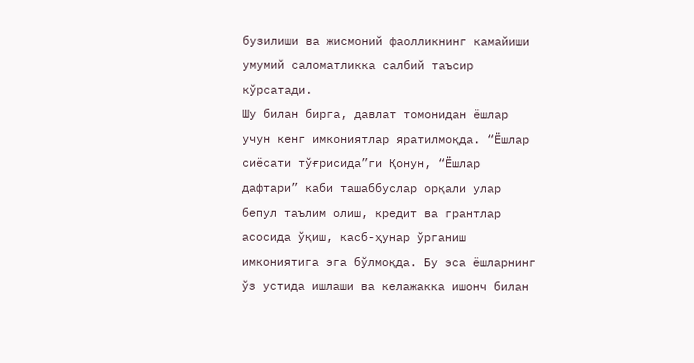бузилиши ва жисмоний фаолликнинг камайиши умумий саломатликка салбий таъсир кўрсатади.
Шу билан бирга, давлат томонидан ёшлар учун кенг имкониятлар яратилмоқда. “Ёшлар сиёсати тўғрисида”ги Қонун, “Ёшлар дафтари” каби ташаббуслар орқали улар бепул таълим олиш, кредит ва грантлар асосида ўқиш, касб-ҳунар ўрганиш имкониятига эга бўлмоқда. Бу эса ёшларнинг ўз устида ишлаши ва келажакка ишонч билан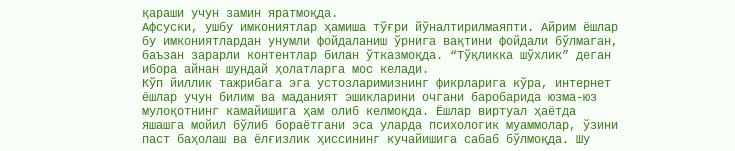қараши учун замин яратмоқда.
Афсуски, ушбу имкониятлар ҳамиша тўғри йўналтирилмаяпти. Айрим ёшлар бу имкониятлардан унумли фойдаланиш ўрнига вақтини фойдали бўлмаган, баъзан зарарли контентлар билан ўтказмоқда. “Тўқликка шўхлик” деган ибора айнан шундай ҳолатларга мос келади.
Кўп йиллик тажрибага эга устозларимизнинг фикрларига кўра, интернет ёшлар учун билим ва маданият эшикларини очгани баробарида юзма-юз мулоқотнинг камайишига ҳам олиб келмоқда. Ёшлар виртуал ҳаётда яшашга мойил бўлиб бораётгани эса уларда психологик муаммолар, ўзини паст баҳолаш ва ёлғизлик ҳиссининг кучайишига сабаб бўлмоқда. Шу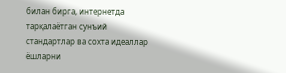билан бирга, интернетда тарқалаётган сунъий стандартлар ва сохта идеаллар ёшларни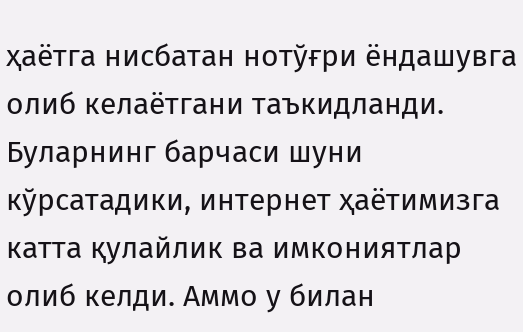ҳаётга нисбатан нотўғри ёндашувга олиб келаётгани таъкидланди.
Буларнинг барчаси шуни кўрсатадики, интернет ҳаётимизга катта қулайлик ва имкониятлар олиб келди. Аммо у билан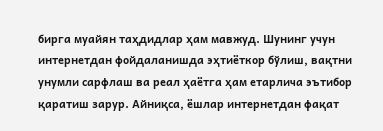бирга муайян таҳдидлар ҳам мавжуд. Шунинг учун интернетдан фойдаланишда эҳтиёткор бўлиш, вақтни унумли сарфлаш ва реал ҳаётга ҳам етарлича эътибор қаратиш зарур. Айниқса, ёшлар интернетдан фақат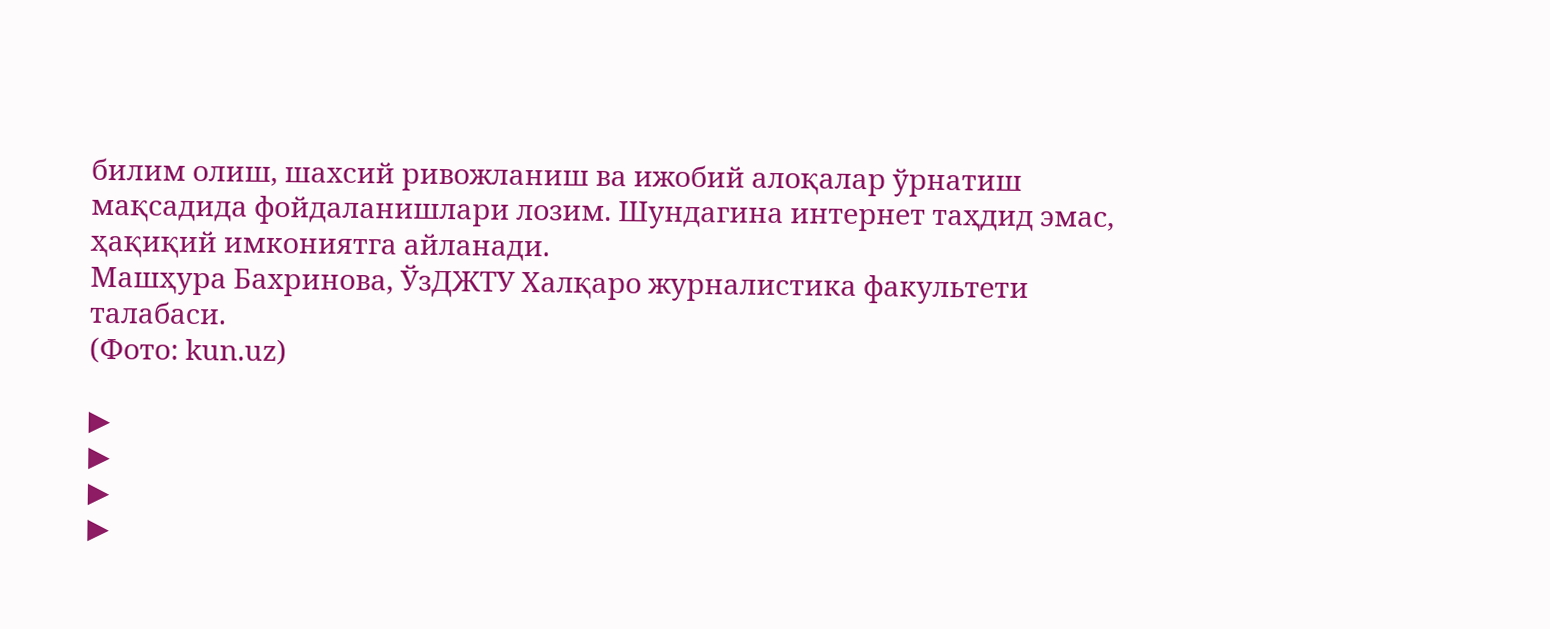билим олиш, шахсий ривожланиш ва ижобий алоқалар ўрнатиш мақсадида фойдаланишлари лозим. Шундагина интернет таҳдид эмас, ҳақиқий имкониятга айланади.
Машҳура Бахринова, ЎзДЖТУ Халқаро журналистика факультети талабаси.
(Фото: kun.uz)

▶
▶
▶
▶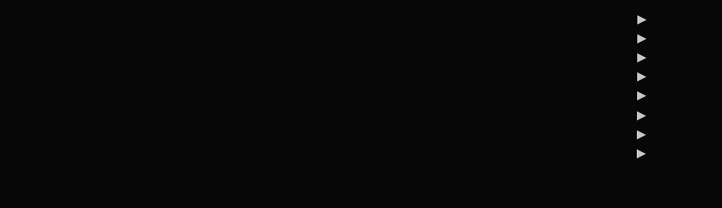▶
▶
▶
▶
▶
▶
▶
▶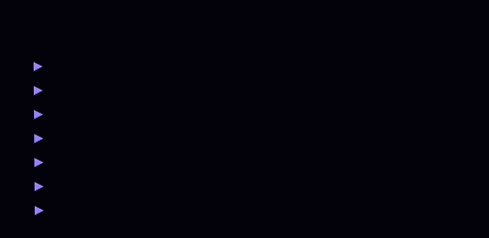▶
▶
▶
▶
▶
▶
▶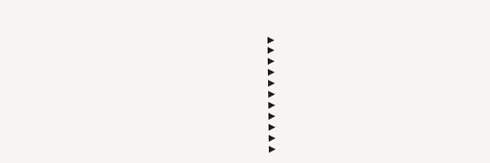▶
▶
▶
▶
▶
▶
▶
▶
▶
▶
▶